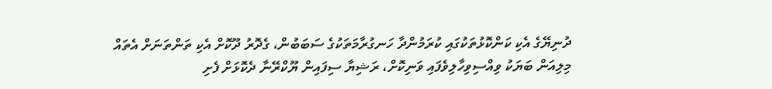ދުނިޔޭގެ އެކި ކަންކޮޅުތަކުގައި ކުރަމުންދާ ހަނގުރާމަތަކުގެ ސަބަބުން، ގެދޮރު ދޫކޮށް އެކި ތަންތަނަށް އެތައް މިލިއަން ބަޔަކު ވިއްސިވިހާލިވެފައި ވަނިކޮށް، ރަޝިޔާ ސިފައިން ޔޫކްރޭނާ ދެކޮޅަށް ފެށި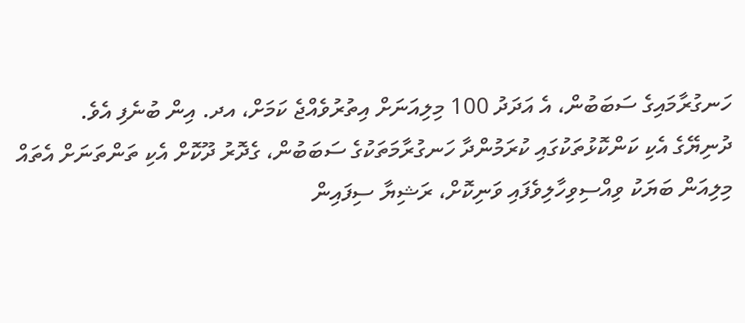ހަނގުރާމައިގެ ސަބަބުން، އެ އަދަދު 100 މިލިއަނަށް އިތުރުވެއްޖެ ކަމަށް، އދ. އިން ބުނެފި އެވެ.
ދުނިޔޭގެ އެކި ކަންކޮޅުތަކުގައި ކުރަމުންދާ ހަނގުރާމަތަކުގެ ސަބަބުން، ގެދޮރު ދޫކޮށް އެކި ތަންތަނަށް އެތައް މިލިއަން ބަޔަކު ވިއްސިވިހާލިވެފައި ވަނިކޮށް، ރަޝިޔާ ސިފައިން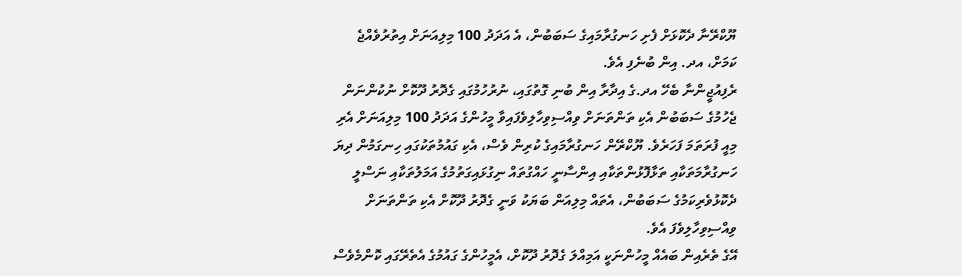ޔޫކްރޭނާ ދެކޮޅަށް ފެށި ހަނގުރާމައިގެ ސަބަބުން، އެ އަދަދު 100 މިލިއަނަށް އިތުރުވެއްޖެ ކަމަށް، އދ. އިން ބުނެފި އެވެ.
ރެފިއުޖީންނާ ބެހޭ އދ.ގެ އިދާރާ އިން ބުނި ގޮތުގައި، ނުރުހުމުގައި ގެދޮރު ދޫކޮށް ނުކުންނަން ޖެހުމުގެ ސަބަބުން އެކި ތަންތަނަށް ވިއްސިވިހާލިވެފައިވާ މީހުންގެ އަދަދު 100 މިލިއަނަށް އެރި މިއީ ފުރަތަމަ ފަހަރެވެ. ޔޫކްރޭން ހަނގުރާމައިގެ ކުރިން ވެސް، އެކި ގައުމުތަކުގައި ހިނގަމުން ދިޔަ ހަނގުރާމަތަކާއި ތަޅާފޮޅުންތަކާއި އިންސާނީ ހައްގުތައް ނިގުޅައިގަތުމުގެ އަމަލުތަކާއި ނަސްލީ ދެކޮޅުވެރިކަމުގެ ސަބަބުން، އެތައް މިލިއަން ބަޔަކު ވަނީ ގެދޮރު ދޫކޮށް އެކި ތަންތަނަށް ވިއްސިވިހާލިވެފަ އެވެ.
އޭގެ ތެރެއިން ބައެއް މީހުންނަކީ އަމިއްލަ ގެދޮރު ދޫކޮށް، އެމީހުންގެ ގައުމުގެ އެތެރޭގައި ކޮންމެވެސް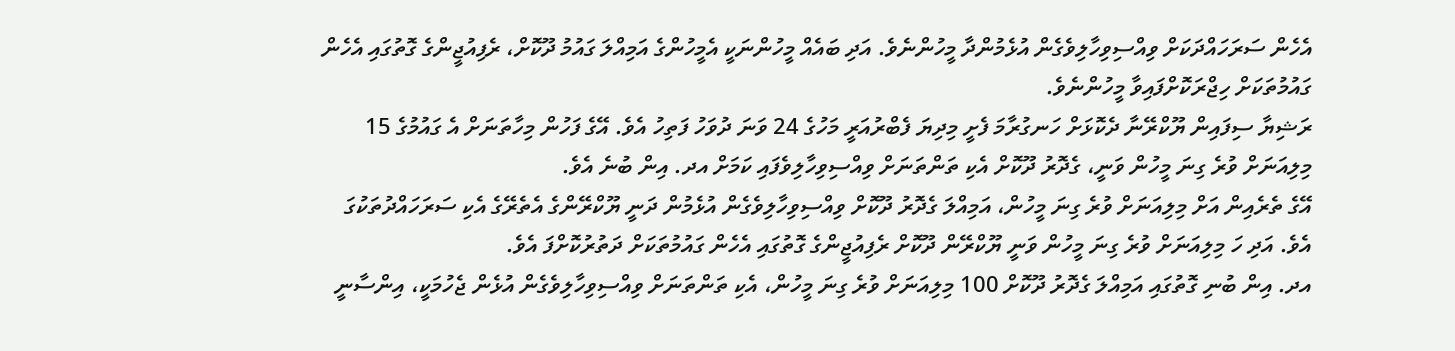އެހެން ސަރަހައްދަކަށް ވިއްސިވިހާލިވެގެން އުޅެމުންދާ މީހުންނެވެ. އަދި ބައެއް މީހުންނަކީ އެމީހުންގެ އަމިއްލަ ގައުމު ދޫކޮށް، ރެފިއުޖީންގެ ގޮތުގައި އެހެން ގައުމުތަކަށް ހިޖްރަކޮށްފައިވާ މީހުންނެވެ.
ރަޝިޔާ ސިފައިން ޔޫކްރޭނާ ދެކޮޅަށް ހަނގުރާމަ ފެށީ މިދިޔަ ފެބްރުއަރީ މަހުގެ 24 ވަނަ ދުވަހު ފަތިހު އެވެ. އޭގެ ފަހުން މިހާތަނަށް އެ ގައުމުގެ 15 މިލިއަނަށް ވުރެ ގިނަ މީހުން ވަނީ، ގެދޮރު ދޫކޮށް އެކި ތަންތަނަށް ވިއްސިވިހާލިވެފައި ކަމަށް އދ. އިން ބުނެ އެވެ.
އޭގެ ތެރެއިން އަށް މިލިއަނަށް ވުރެ ގިނަ މީހުން، އަމިއްލަ ގެދޮރު ދޫކޮށް ވިއްސިވިހާލިވެގެން އުޅެމުން ދަނީ ޔޫކްރޭންގެ އެތެރޭގެ އެކި ސަރަހައްދުތަކުގަ އެވެ. އަދި ހަ މިލިއަނަށް ވުރެ ގިނަ މީހުން ވަނީ ޔޫކްރޭން ދޫކޮށް ރެފިއުޖީންގެ ގޮތުގައި އެހެން ގައުމުތަކަށް ދަތުރުކޮށްފަ އެވެ.
އދ. އިން ބުނި ގޮތުގައި އަމިއްލަ ގެދޮރު ދޫކޮށް 100 މިލިއަނަށް ވުރެ ގިނަ މީހުން، އެކި ތަންތަނަށް ވިއްސިވިހާލިވެގެން އުޅެން ޖެހުމަކީ، އިންސާނީ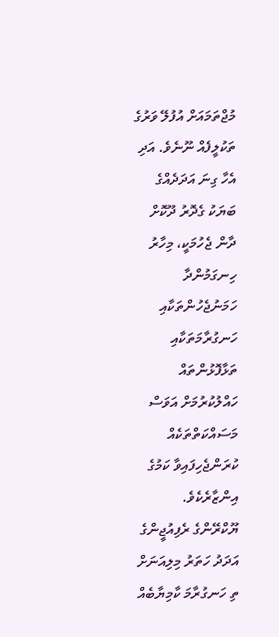މުޖްތަމައަށް އުފުލޭ ވަރުގެ ތަކުލީފެއް ނޫނެވެ. އަދި އެހާ ގިނަ އަދަދެއްގެ ބަޔަކު ގެދޮރު ދޫކޮށް ދާން ޖެހުމަކީ، މިހާރު ހިނގަމުންދާ ހަމަނުޖެހުންތަކާއި ހަނގުރާމަތަކާއި ތަޅާފޮޅުންތައް ހައްލުކުރުމަށް އަވަސް މަސައްކަތްތަކެއް ކުރަންޖެހިފައިވާ ކަމުގެ އިންޒާރެކެވެ.
ޔޫކްރޭންގެ ރެފިއުޖީންގެ އަދަދު ހަތަރު މިލިއަނަށް
ތި ހަނގުރާމަ ކާމިޔާބެއް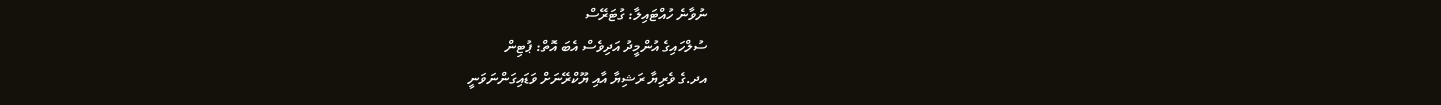ނުވާނެ ހުއްޓައިލާ: ގުޓަރޭސް
ސުލްހައިގެ އުންމީދު އަދިވެސް އެބަ އޮތް: ޕުޓިން
އދ.ގެ ވެރިޔާ ރަޝިޔާ އާއި ޔޫކްރޭނަށް ވަޑައިގަންނަވަނީ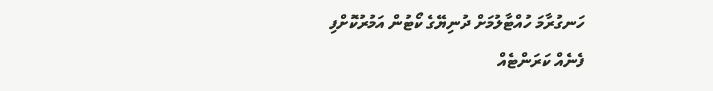ހަނގުރާމަ ހުއްޓާލުމަށް ދުނިޔޭގެ ކޯޓުން އަމުރުކޮށްފި
ފެނެއް ކަރަންޓެއް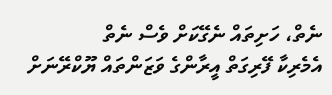ނެތް، ހަށިތައް ނެގޭކަށް ވެސް ނެތް
އެމެރިކާ ފޭރިގަތް އީރާންގެ ވަޒަންތައް ޔޫކްރޭނަށް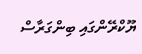ޔޫކްރޭންގައި ބިންގަރާސް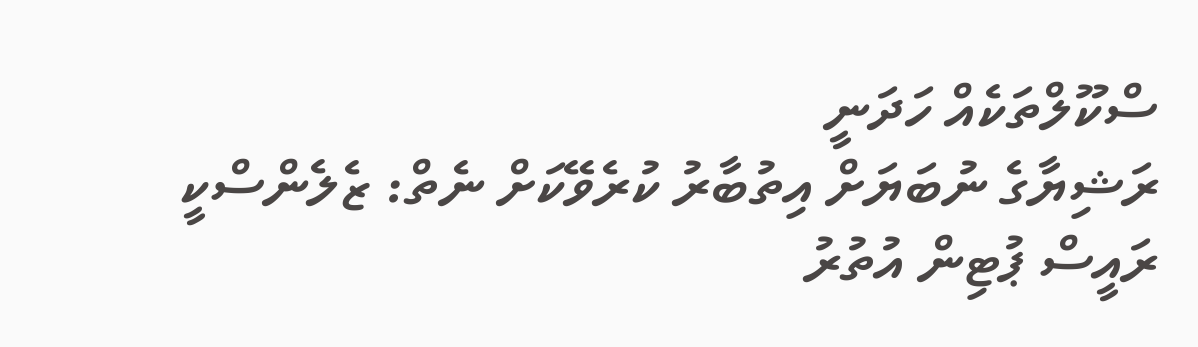ސްކޫލްތަކެއް ހަދަނީ
ރަޝިޔާގެ ނުބަޔަށް އިތުބާރު ކުރެވޭކަށް ނެތް: ޒެލެންސްކީ
ރައީސް ޕުޓިން އުތުރު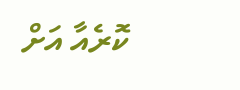ކޮރެއާ އަށް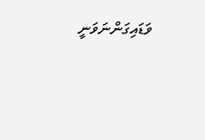ވަޑައިގަންނަވަނީ